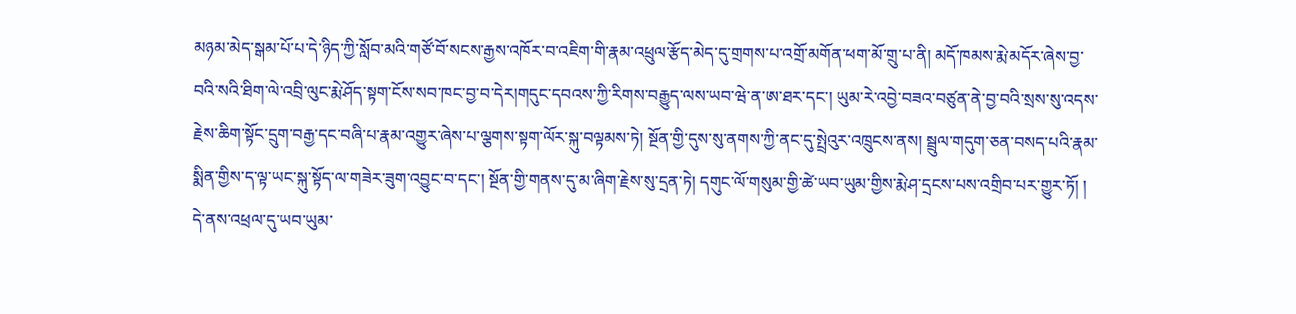མཉམ་མེད་སྒམ་པོ་པ་དེ་ཉིད་ཀྱི་སློབ་མའི་གཙོ་བོ་སངས་རྒྱས་འཁོར་བ་འཇིག་གི་རྣམ་འཕྲུལ་རྩོད་མེད་དུ་གྲགས་པ་འགྲོ་མགོན་ཕག་མོ་གྲུ་པ་ནི། མདོ་ཁམས་རྨེ་མདོར་ཞེས་བྱ་བའི་སའི་ཐིག་ལེ་འབྲི་ལུང་རྨེ་ཤོད་སྟག་ངོས་སབ་ཁང་བྱ་བ་དེར།གདུང་དབའས་ཀྱི་རིགས་བརྒྱུད་ལས་ཡབ་ཝེ་ན་ཨ་ཐར་དང་། ཡུམ་རེ་འབྱེ་བཟའ་བཙུན་ནེ་བྱ་བའི་སྲས་སུ་འདས་རྗེས་ཆིག་སྟོང་དྲུག་བརྒྱ་དང་བཞི་པ་རྣམ་འགྱུར་ཞེས་པ་ལྕགས་སྟག་ལོར་སྐུ་བལྟམས་ཏེ། སྔོན་གྱི་དུས་སུ་ནགས་ཀྱི་ནང་དུ་སྤྲེའུར་འཁྲུངས་ནས། སྦྲུལ་གདུག་ཅན་བསད་པའི་རྣམ་སྨིན་གྱིས་ད་ལྟ་ཡང་སྐུ་སྟོད་ལ་གཟེར་ཟུག་འབྱུང་བ་དང་། སྔོན་གྱི་གནས་དུ་མ་ཞིག་རྗེས་སུ་དྲན་ཏེ། དགུང་ལོ་གསུམ་གྱི་ཚེ་ཡབ་ཡུམ་གྱིས་རྨེ་ཤ་དྲངས་པས་འགྲིབ་པར་གྱུར་ཏོ། །
དེ་ནས་འཕྲལ་དུ་ཡབ་ཡུམ་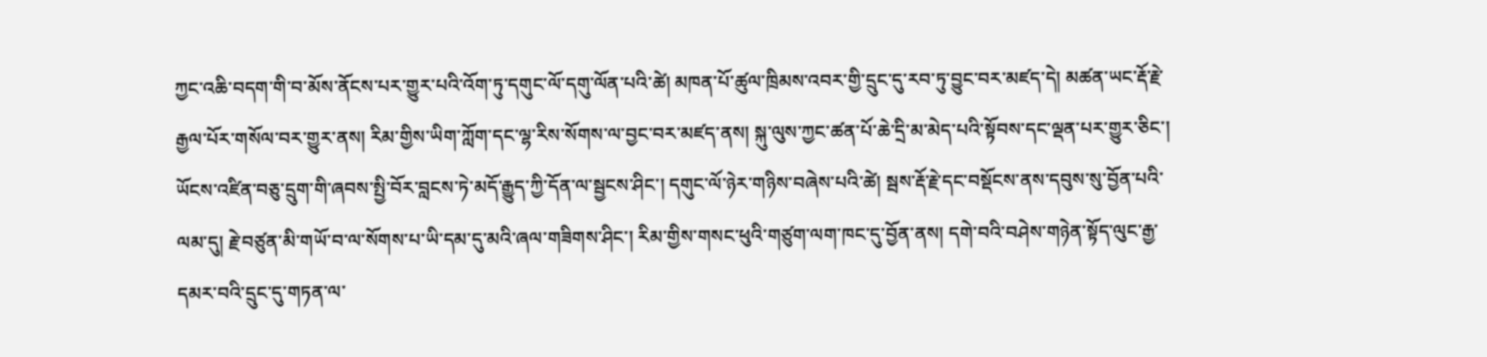ཀྱང་འཆི་བདག་གི་བ་མོས་ནོངས་པར་གྱུར་པའི་འོག་ཏུ་དགུང་ལོ་དགུ་ལོན་པའི་ཚེ། མཁན་པོ་ཚུལ་ཁྲིམས་འབར་གྱི་དྲུང་དུ་རབ་ཏུ་བྱུང་བར་མཛད་དེ། མཚན་ཡང་རྡོ་རྗེ་རྒྱལ་པོར་གསོལ་བར་གྱུར་ནས། རིམ་གྱིས་ཡིག་ཀློག་དང་ལྷ་རིས་སོགས་ལ་བྱང་བར་མཛད་ནས། སྐུ་ལུས་ཀྱང་ཚན་པོ་ཆེ་དྲི་མ་མེད་པའི་སྟོབས་དང་ལྡན་པར་གྱུར་ཅིང་། ཡོངས་འཛིན་བཅུ་དྲུག་གི་ཞབས་སྤྱི་བོར་བླངས་ཏེ་མདོ་རྒྱུད་ཀྱི་དོན་ལ་སྦྱངས་ཤིང་། དགུང་ལོ་ཉེར་གཉིས་བཞེས་པའི་ཚེ། སྦས་རྡོ་རྗེ་དང་བསྡོངས་ནས་དབུས་སུ་བྱོན་པའི་ལམ་དུ། རྗེ་བཙུན་མི་གཡོ་བ་ལ་སོགས་པ་ཡི་དམ་དུ་མའི་ཞལ་གཟིགས་ཤིང་། རིམ་གྱིས་གསང་ཕུའི་གཙུག་ལག་ཁང་དུ་བྱོན་ནས། དགེ་བའི་བཤེས་གཉེན་སྟོད་ལུང་རྒྱ་དམར་བའི་དྲུང་དུ་གཏན་ལ་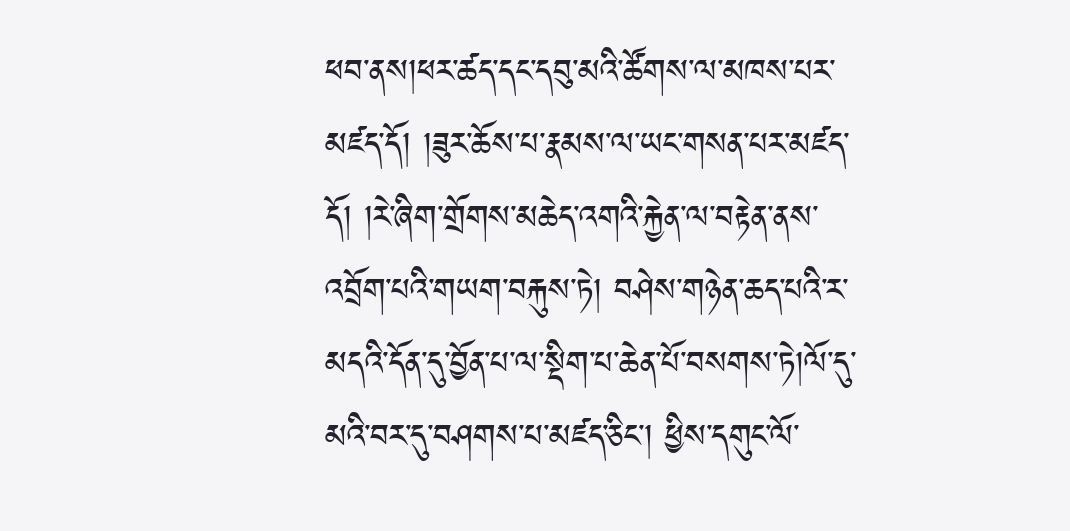ཕབ་ནས།ཕར་ཚད་དང་དབུ་མའི་ཚོགས་ལ་མཁས་པར་མཛད་དོ། །ཟུར་ཆོས་པ་རྣམས་ལ་ཡང་གསན་པར་མཛད་དོ། །རེ་ཞིག་གྲོགས་མཆེད་འགའི་རྐྱེན་ལ་བརྟེན་ནས་འབྲོག་པའི་གཡག་བརྐུས་ཏེ། བཤེས་གཉེན་ཆད་པའི་ར་མདའི་དོན་དུ་བྱོན་པ་ལ་སྡིག་པ་ཆེན་པོ་བསགས་ཏེ།ལོ་དུ་མའི་བར་དུ་བཤགས་པ་མཛད་ཅིང་། ཕྱིས་དགུང་ལོ་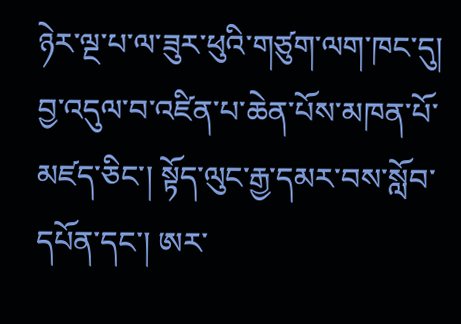ཉེར་ལྔ་པ་ལ་ཟུར་ཕུའི་གཙུག་ལག་ཁང་དུ། བྱ་འདུལ་བ་འཛིན་པ་ཆེན་པོས་མཁན་པོ་མཛད་ཅིང་། སྟོད་ལུང་རྒྱ་དམར་བས་སློབ་དཔོན་དང་། ཨར་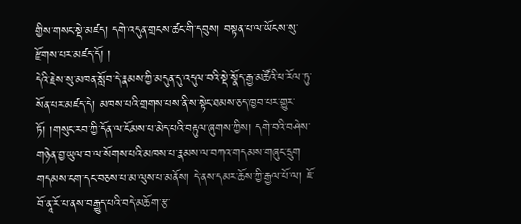གྱིས་གསང་སྡེ་མཛད། དགེ་འདུན་གྲངས་ཚང་གི་དབུས། བསྟན་པ་ལ་ཡོངས་སུ་རྫོགས་པར་མཛད་དོ། །
དེའི་རྗེས་སུ་མཁན་སློབ་དེ་རྣམས་ཀྱི་མདུན་དུ་འདུལ་བའི་སྡེ་སྣོད་རྒྱ་མཚོའི་ཕ་རོལ་ཏུ་སོན་པར་མཛད་དེ། མཁས་པའི་གྲགས་པས་ནི་ས་སྟེང་ཐམས་ཅད་ཁྱབ་པར་གྱུར་ཏོ། །གསུང་རབ་ཀྱི་དོན་ལ་ངོམས་པ་མེད་པའི་བརྟུལ་ཞུགས་ཀྱིས། དགེ་བའི་བཤེས་གཉེན་བྱ་ཡུལ་བ་ལ་སོགས་པའི་མཁས་པ་རྣམས་ལ་བཀའ་གདམས་གཞུང་དྲུག གདམས་ངག་དང་བཅས་པ་མ་ལུས་པ་མནོས། དེ་ནས་དམར་ཆོས་ཀྱི་རྒྱལ་པོ་ལ། ཇོ་བོ་ནཱ་རོ་པ་ནས་བརྒྱུད་པའི་བདེ་མཆོག་རྩ་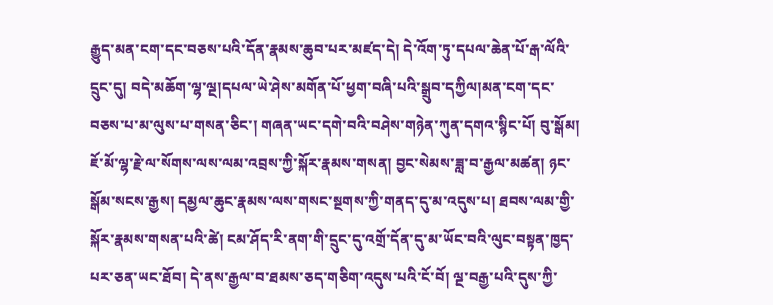རྒྱུད་མན་ངག་དང་བཅས་པའི་དོན་རྣམས་ཆུབ་པར་མཛད་དེ། དེ་འོག་ཏུ་དཔལ་ཆེན་པོ་རྒ་ལོའི་དྲུང་དུ། བདེ་མཆོག་ལྷ་ལྔ།དཔལ་ཡེ་ཤེས་མགོན་པོ་ཕྱག་བཞི་པའི་སྒྲུབ་དཀྱིལ།མན་ངག་དང་བཅས་པ་མ་ལུས་པ་གསན་ཅིང་། གཞན་ཡང་དགེ་བའི་བཤེས་གཉེན་ཀུན་དགའ་སྙིང་པོ། བུ་སྒོམ། ཇོ་མོ་ལྷ་རྗེ་ལ་སོགས་ལས་ལམ་འབྲས་ཀྱི་སྐོར་རྣམས་གསན། བྱང་སེམས་ཟླ་བ་རྒྱལ་མཚན། ཉང་སྒོམ་སངས་རྒྱས། དམྱལ་ཆུང་རྣམས་ལས་གསང་སྔགས་ཀྱི་གནད་དུ་མ་འདུས་པ། ཐབས་ལམ་གྱི་སྐོར་རྣམས་གསན་པའི་ཚེ། ངམ་ཤོད་རི་ནག་གི་དྲུང་དུ་འགྲོ་དོན་དུ་མ་ཡོང་བའི་ལུང་བསྟན་ཁྱད་པར་ཅན་ཡང་ཐོབ། དེ་ནས་རྒྱལ་བ་ཐམས་ཅད་གཅིག་འདུས་པའི་ངོ་བོ། ལྔ་བརྒྱ་པའི་དུས་ཀྱི་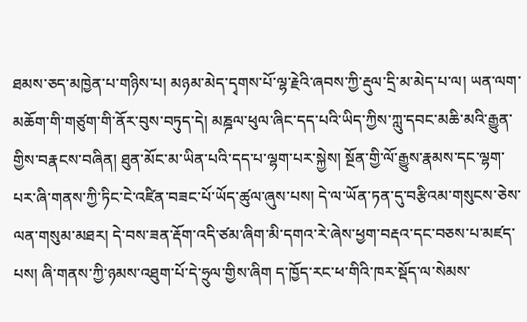ཐམས་ཅད་མཁྱེན་པ་གཉིས་པ། མཉམ་མེད་དྭགས་པོ་ལྷ་རྗེའི་ཞབས་ཀྱི་རྡུལ་དྲི་མ་མེད་པ་ལ། ཡན་ལག་མཆོག་གི་གཙུག་གི་ནོར་བུས་བཏུད་དེ། མཎྜལ་ཕུལ་ཞིང་དད་པའི་ཡིད་ཀྱིས་ཀླུ་དབང་མཆི་མའི་རྒྱུན་གྱིས་བརྣངས་བཞིན། ཐུན་མོང་མ་ཡིན་པའི་དད་པ་ལྷག་པར་སྐྱེས། སྔོན་གྱི་ལོ་རྒྱུས་རྣམས་དང་ལྷག་པར་ཞི་གནས་ཀྱི་ཏིང་ངེ་འཛིན་བཟང་པོ་ཡོད་ཚུལ་ཞུས་པས། དེ་ལ་ཡོན་ཏན་དུ་བརྩིའམ་གསུངས་ཅེས་ལན་གསུམ་མཐར། དེ་བས་ཟན་རྡོག་འདི་ཙམ་ཞིག་མི་དགའ་རེ་ཞེས་ཕྱག་བརྡའ་དང་བཅས་པ་མཛད་པས། ཞི་གནས་ཀྱི་ཉམས་འཐུག་པོ་དེ་ཧྲུལ་གྱིས་ཞིག ད་ཁྱོད་རང་ཕ་གིའི་ཁར་སྡོད་ལ་སེམས་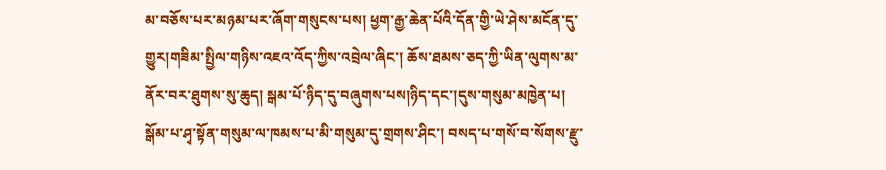མ་བཅོས་པར་མཉམ་པར་ཞོག་གསུངས་པས། ཕྱག་རྒྱ་ཆེན་པོའི་དོན་གྱི་ཡེ་ཤེས་མངོན་དུ་གྱུར།གཟིམ་སྤྱིལ་གཉིས་འཇའ་འོད་ཀྱིས་འབྲེལ་ཞིང་། ཆོས་ཐམས་ཅད་ཀྱི་ཡིན་ལུགས་མ་ནོར་བར་ཐུགས་སུ་ཆུད། སྒམ་པོ་ཉིད་དུ་བཞུགས་པས།ཉིད་དང་།དུས་གསུམ་མཁྱེན་པ། སྒོམ་པ་ཤྭ་སྟོན་གསུམ་ལ་ཁམས་པ་མི་གསུམ་དུ་གྲགས་ཤིང་། བསད་པ་གསོ་བ་སོགས་རྫུ་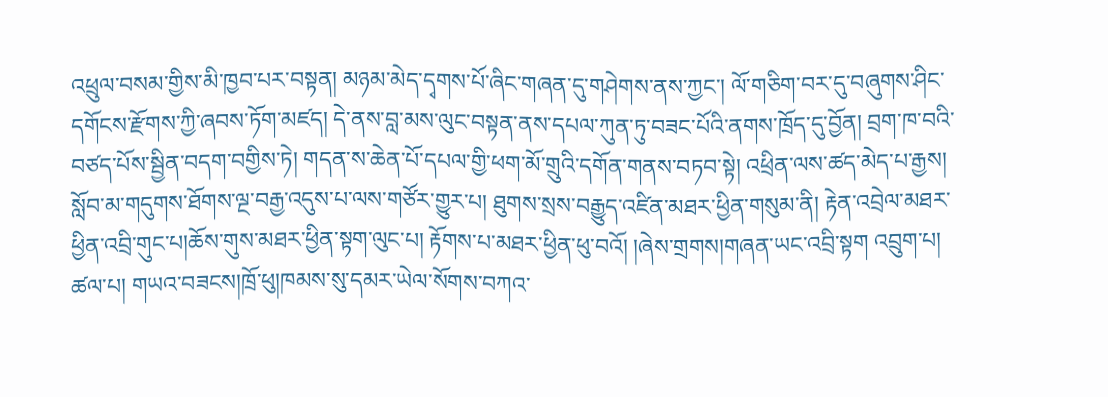འཕྲུལ་བསམ་གྱིས་མི་ཁྱབ་པར་བསྟན། མཉམ་མེད་དྭགས་པོ་ཞིང་གཞན་དུ་གཤེགས་ནས་ཀྱང་། ལོ་གཅིག་བར་དུ་བཞུགས་ཤིང་དགོངས་རྫོགས་ཀྱི་ཞབས་ཏོག་མཛད། དེ་ནས་བླ་མས་ལུང་བསྟན་ནས་དཔལ་ཀུན་ཏུ་བཟང་པོའི་ནགས་ཁྲོད་དུ་བྱོན། བྲག་ཁ་བའི་བཙད་པོས་སྦྱིན་བདག་བགྱིས་ཏེ། གདན་ས་ཆེན་པོ་དཔལ་གྱི་ཕག་མོ་གྲུའི་དགོན་གནས་བཏབ་སྟེ། འཕྲིན་ལས་ཚད་མེད་པ་རྒྱས། སློབ་མ་གདུགས་ཐོགས་ལྔ་བརྒྱ་འདུས་པ་ལས་གཙོར་གྱུར་པ། ཐུགས་སྲས་བརྒྱུད་འཛིན་མཐར་ཕྱིན་གསུམ་ནི། རྟེན་འབྲེལ་མཐར་ཕྱིན་འབྲི་གུང་པ།ཆོས་གུས་མཐར་ཕྱིན་སྟག་ལུང་པ། རྟོགས་པ་མཐར་ཕྱིན་ཕུ་བའོ། །ཞེས་གྲགས།གཞན་ཡང་འབྲི་སྟག འབྲུག་པ། ཚལ་པ། གཡའ་བཟངས།ཁྲོ་ཕུ།ཁམས་སུ་དམར་ཡེལ་སོགས་བཀའ་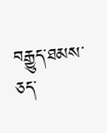བརྒྱུད་ཐམས་ཅད་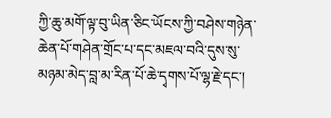ཀྱི་ཆུ་མགོ་ལྟ་བུ་ཡིན་ཅིང་ཡོངས་ཀྱི་བཤེས་གཉེན་ཆེན་པོ་གཤེན་གྲོང་པ་དང་མཇལ་བའི་དུས་སུ་མཉམ་མེད་བླ་མ་རིན་པོ་ཆེ་དྭགས་པོ་ལྷ་རྗེ་དང་།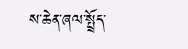ས་ཆེན་ཞལ་སྤྲོད་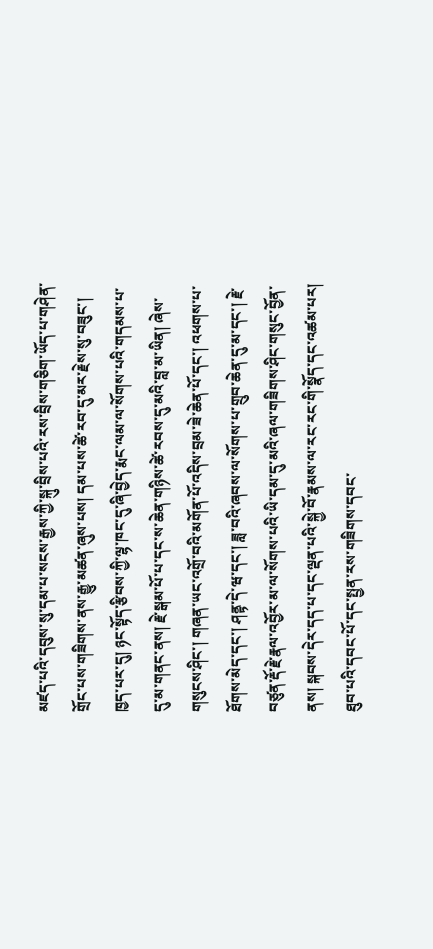མཛད་པའི་དབུས་སུ་དམ་པ་སངས་རྒྱས་ཀྱི་སྐུ་བྲིས་པའི་རས་བྲིས་གཅིག་ཡོད་པ་གཤེན་གྲོང་པས་གཟིགས་ནས་རྒྱུ་མཚན་ཞུས་པས། དམ་པས་ཚེ་རབ་དུ་མར་རྗེས་སུ་བཟུང་། ཁྱད་པར་དུ། ཉང་སྟོད་རྩིབས་ཀྱི་ལྷ་ཁང་དུ་ཞི་བྱེད་རྨང་ལམ་ལ་སོགས་པའི་གདམས་པ་དུ་མ་གནང་ནས། རྗེ་སྒམ་པོ་པ་དང་ས་ཆེན་གཉིས་ཚེ་རབས་དུ་མའི་བླ་མ་ཡིན། ཞེས་གསུངས་ཤིང་། གཞན་ཡང་འགྲོ་བའི་མགོན་པོ་འདིས་བྲམ་ཟེ་ཆེན་པོ་དང་། འཕགས་པ་ཐོགས་མེད་དང་། ཤནྟ་དེ་ཝ་དང་། ཟླ་བའི་ཞབས་ལ་སོགས་པ་གྲུབ་ཆེན་དུ་མ་དང་། རྗེ་བཙུན་རྡོ་རྗེ་རྣལ་འབྱོར་མ་ལ་སོགས་པའི་ཡི་དམ་དུ་མའི་ཞལ་གཟིགས་ཤིང་གསུང་བྱོན་ནས། སྐབས་དེར་དད་པ་དང་ལྡན་པའི་སྐྱེ་བོ་རྣམས་ལ་རང་རང་གི་སྣོད་དང་འཚམ་པར། ཐུབ་པའི་དབང་པོ་དང་སྤྱན་རས་གཟིགས་དབང་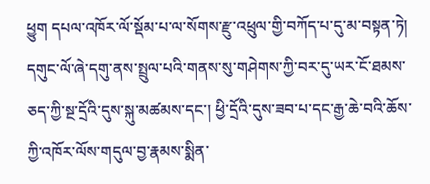ཕྱུག དཔལ་འཁོར་ལོ་སྡོམ་པ་ལ་སོགས་རྫུ་འཕྲུལ་གྱི་བཀོད་པ་དུ་མ་བསྟན་ཏེ། དགུང་ལོ་ཞེ་དགུ་ནས་སྤྲུལ་པའི་གནས་སུ་གཤེགས་ཀྱི་བར་དུ་ཡར་ངོ་ཐམས་ཅད་ཀྱི་སྔ་དྲོའི་དུས་སྐུ་མཚམས་དང་། ཕྱི་དྲོའི་དུས་ཟབ་པ་དང་རྒྱ་ཆེ་བའི་ཆོས་ཀྱི་འཁོར་ལོས་གདུལ་བྱ་རྣམས་སྨིན་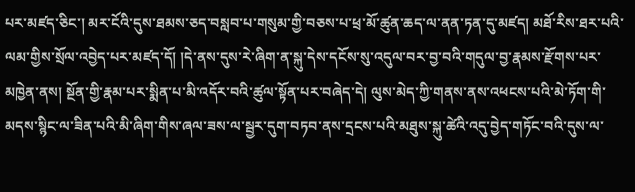པར་མཛད་ཅིང་། མར་ངོའི་དུས་ཐམས་ཅད་བསླབ་པ་གསུམ་གྱི་བཅས་པ་ཕྲ་མོ་ཚུན་ཆད་ལ་ནན་ཏན་དུ་མཛད། མཐོ་རིས་ཐར་པའི་ལམ་གྱིས་སྲོལ་འབྱེད་པར་མཛད་དོ། །དེ་ནས་དུས་རེ་ཞིག་ན་སྐུ་དེས་དངོས་སུ་འདུལ་བར་བྱ་བའི་གདུལ་བྱ་རྣམས་རྫོགས་པར་མཁྱེན་ནས། སྔོན་གྱི་རྣམ་པར་སྨིན་པ་མི་འདོར་བའི་ཚུལ་སྟོན་པར་བཞེད་དེ། ལུས་མེད་ཀྱི་གནས་ནས་འཕངས་པའི་མེ་ཏོག་གི་མདས་སྙིང་ལ་ཟིན་པའི་མི་ཞིག་གིས་ཞལ་ཟས་ལ་སྦྱར་དུག་བཏབ་ནས་དྲངས་པའི་མཐུས་སྐུ་ཚེའི་འདུ་བྱེད་གཏོང་བའི་དུས་ལ་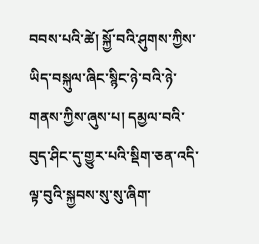བབས་པའི་ཚེ། སྐྱོ་བའི་ཤུགས་ཀྱིས་ཡིད་བསྐུལ་ཞིང་སྙིང་ཉེ་བའི་ཉེ་གནས་ཀྱིས་ཞུས་པ། དམྱལ་བའི་བུད་ཤིང་དུ་གྱུར་པའི་སྡིག་ཅན་འདི་ལྟ་བུའི་སྐྱབས་སུ་སུ་ཞིག་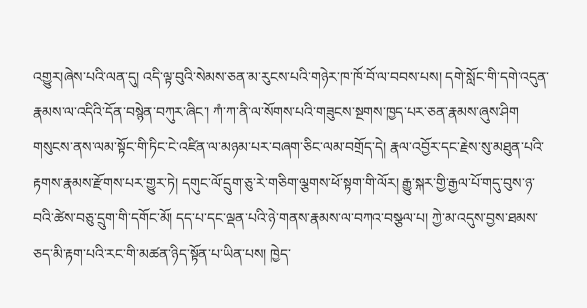འགྱུར།ཞེས་པའི་ལན་དུ། འདི་ལྟ་བུའི་སེམས་ཅན་མ་རུངས་པའི་གཉེར་ཁ་ཁོ་བོ་ལ་བབས་པས། དགེ་སློང་གི་དགེ་འདུན་རྣམས་ལ་འདིའི་དོན་བསྙེན་བཀུར་ཞིང་། ཀཾ་ཀ་ནི་ལ་སོགས་པའི་གཟུངས་སྔགས་ཁྱད་པར་ཅན་རྣམས་ཞུས་ཤིག གསུངས་ནས་ལམ་སྟོང་གི་ཏིང་ངེ་འཛིན་ལ་མཉམ་པར་བཞག་ཅིང་ལམ་བགྲོད་དེ། རྣལ་འབྱོར་དང་རྗེས་སུ་མཐུན་པའི་རྟགས་རྣམས་རྫོགས་པར་གྱུར་ཏེ། དགུང་ལོ་དྲུག་ཅུ་རེ་གཅིག་ལྕགས་ཕོ་སྟག་གི་ལོར། རྒྱུ་སྐར་གྱི་རྒྱལ་པོ་གདུ་བུས་ཉ་བའི་ཚེས་བཅུ་དྲུག་གི་དགོང་མོ། དད་པ་དང་ལྡན་པའི་ཉེ་གནས་རྣམས་ལ་བཀའ་བསྩལ་པ། ཀྱེ་མ་འདུས་བྱས་ཐམས་ཅད་མི་རྟག་པའི་རང་གི་མཚན་ཉིད་སྟོན་པ་ཡིན་པས། ཁྱེད་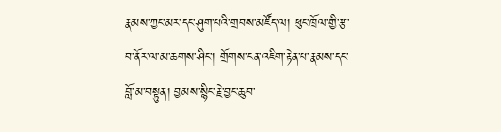རྣམས་ཀྱང་མར་དང་ཤུག་པའི་གྲབས་མཛོད་ལ། ཕུང་ཁྲོལ་གྱི་རྩ་བ་ནོར་ལ་མ་ཆགས་ཤིང་། གྲོགས་ངན་འཇིག་རྟེན་པ་རྣམས་དང་བློ་མ་བསྟུན། བྱམས་སྙིང་རྗེ་བྱང་ཆུབ་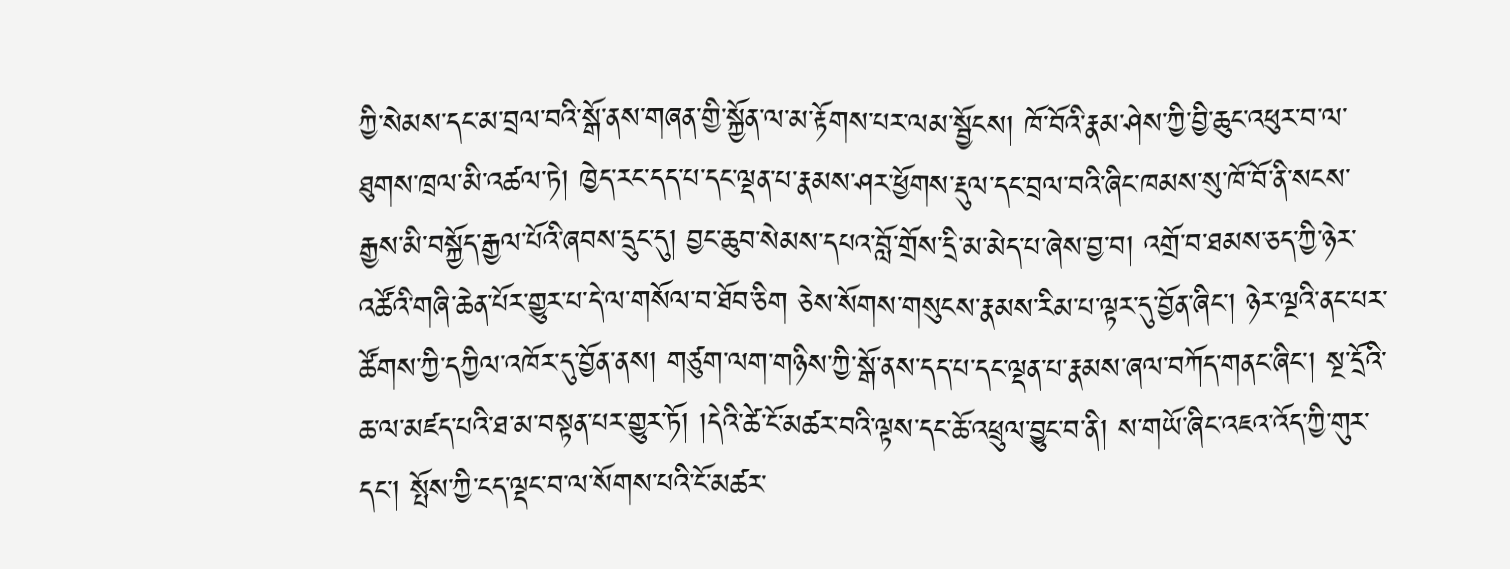ཀྱི་སེམས་དང་མ་བྲལ་བའི་སྒོ་ནས་གཞན་གྱི་སྐྱོན་ལ་མ་རྟོགས་པར་ལམ་སྦྱོངས། ཁོ་བོའི་རྣམ་ཤེས་ཀྱི་བྱི་ཆུང་འཕུར་བ་ལ་ཐུགས་ཁྲལ་མི་འཚལ་ཏེ། ཁྱེད་རང་དད་པ་དང་ལྡན་པ་རྣམས་ཤར་ཕྱོགས་རྡུལ་དང་བྲལ་བའི་ཞིང་ཁམས་སུ་ཁོ་བོ་ནི་སངས་རྒྱས་མི་བསྐྱོད་རྒྱལ་པོའི་ཞབས་དྲུང་དུ། བྱང་ཆུབ་སེམས་དཔའ་བློ་གྲོས་དྲི་མ་མེད་པ་ཞེས་བྱ་བ། འགྲོ་བ་ཐམས་ཅད་ཀྱི་ཉེར་འཚོའི་གཞི་ཆེན་པོར་གྱུར་པ་དེ་ལ་གསོལ་བ་ཐོབ་ཅིག ཅེས་སོགས་གསུངས་རྣམས་རིམ་པ་ལྟར་དུ་བྱོན་ཞིང་། ཉེར་ལྔའི་ནང་པར་ཚོགས་ཀྱི་དཀྱིལ་འཁོར་དུ་བྱོན་ནས། གཙུག་ལག་གཉིས་ཀྱི་སྒོ་ནས་དད་པ་དང་ལྡན་པ་རྣམས་ཞལ་བཀོད་གནང་ཞིང་། སྔ་དྲོའི་ཆ་ལ་མཛད་པའི་ཐ་མ་བསྟན་པར་གྱུར་ཏོ། །དེའི་ཚེ་ངོ་མཚར་བའི་ལྟས་དང་ཆོ་འཕྲུལ་བྱུང་བ་ནི། ས་གཡོ་ཞིང་འཇའ་འོད་ཀྱི་གུར་དང་། སྤོས་ཀྱི་ངད་ལྡང་བ་ལ་སོགས་པའི་ངོ་མཚར་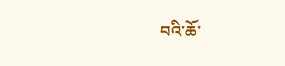བའི་ཆོ་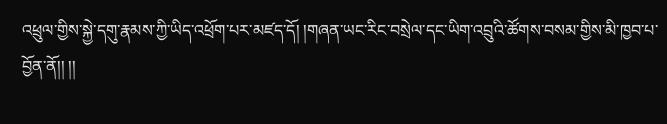འཕྲུལ་གྱིས་སྐྱེ་དགུ་རྣམས་ཀྱི་ཡིད་འཕྲོག་པར་མཛད་དོ། །གཞན་ཡང་རིང་བསྲེལ་དང་ཡིག་འབྲུའི་ཚོགས་བསམ་གྱིས་མི་ཁྱབ་པ་བྱོན་ནོ།། །།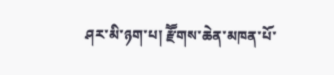ཤར་མི་ཉག་པ། རྫཽགས་ཆེན་མཁན་པོ་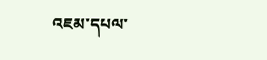འཇམ་དཔལ་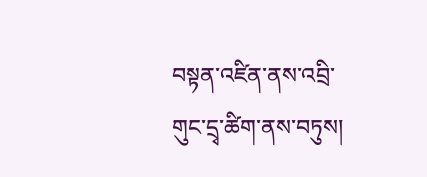བསྟན་འཛིན་ནས་འབྲི་གུང་དྲྭ་ཚིག་ནས་བཏུས།